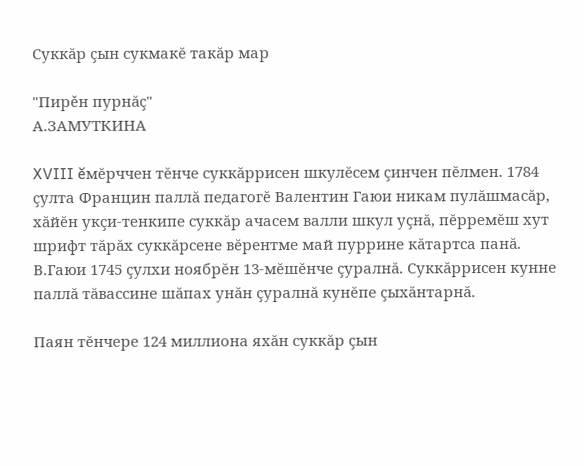Суккăр çын сукмакĕ такăр мар

"Пирěн пурнăç"
А.ЗАМУТКИНА

XVIII ĕмĕрччен тĕнче суккăррисен шкулĕсем çинчен пĕлмен. 1784 çулта Францин паллă педагогĕ Валентин Гаюи никам пулăшмасăр, хăйĕн укçи-тенкипе суккăр ачасем валли шкул уçнă, пĕрремĕш хут шрифт тăрăх суккăрсене вĕрентме май пуррине кăтартса панă. В.Гаюи 1745 çулхи ноябрĕн 13-мĕшĕнче çуралнă. Суккăррисен кунне паллă тăвассине шăпах унăн çуралнă кунĕпе çыхăнтарнă.

Паян тĕнчере 124 миллиона яхăн суккăр çын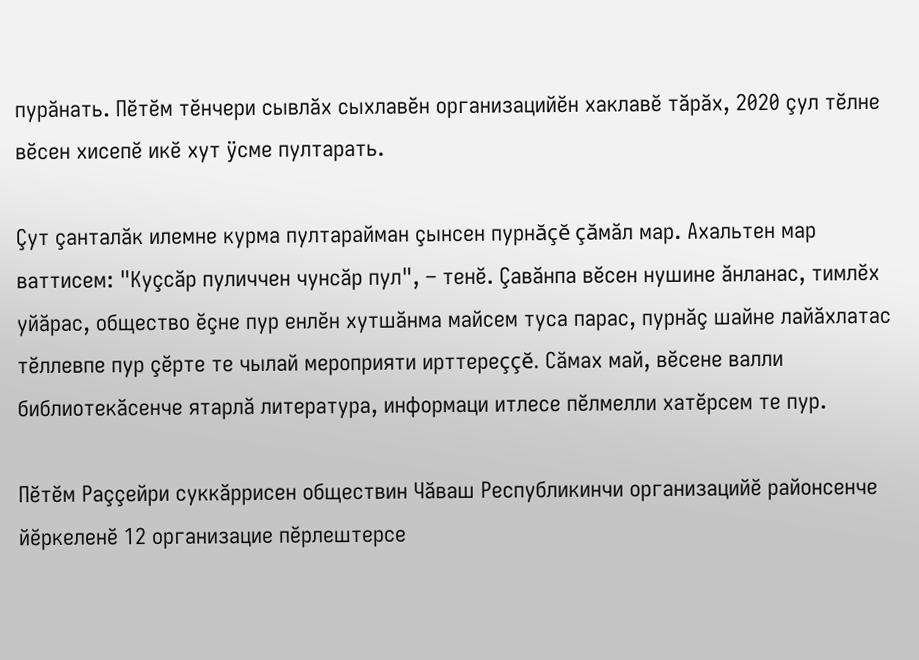пурăнать. Пĕтĕм тĕнчери сывлăх сыхлавĕн организацийĕн хаклавĕ тăрăх, 2020 çул тĕлне вĕсен хисепĕ икĕ хут ÿсме пултарать.

Çут çанталăк илемне курма пултарайман çынсен пурнăçĕ çăмăл мар. Ахальтен мар ваттисем: "Куçсăр пуличчен чунсăр пул", – тенĕ. Çавăнпа вĕсен нушине ăнланас, тимлĕх уйăрас, общество ĕçне пур енлĕн хутшăнма майсем туса парас, пурнăç шайне лайăхлатас тĕллевпе пур çĕрте те чылай мероприяти ирттереççĕ. Сăмах май, вĕсене валли библиотекăсенче ятарлă литература, информаци итлесе пĕлмелли хатĕрсем те пур.

Пĕтĕм Раççейри суккăррисен обществин Чăваш Республикинчи организацийĕ районсенче йĕркеленĕ 12 организацие пĕрлештерсе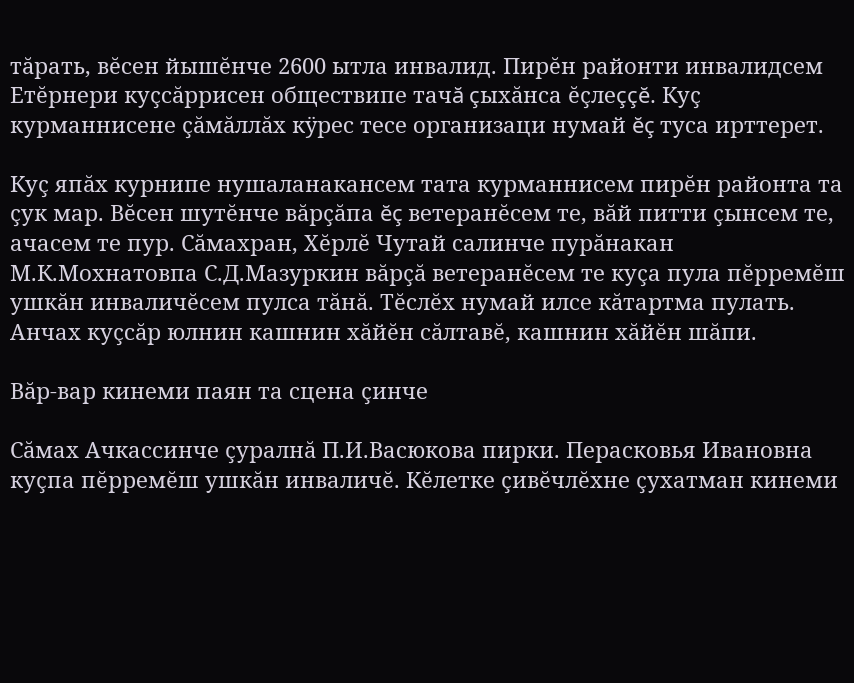тăрать, вĕсен йышĕнче 2600 ытла инвалид. Пирĕн районти инвалидсем Етĕрнери куçсăррисен обществипе тачă çыхăнса ĕçлеççĕ. Куç курманнисене çăмăллăх кÿрес тесе организаци нумай ĕç туса ирттерет.

Куç япăх курнипе нушаланакансем тата курманнисем пирĕн районта та çук мар. Вĕсен шутĕнче вăрçăпа ĕç ветеранĕсем те, вăй питти çынсем те, ачасем те пур. Сăмахран, Хĕрлĕ Чутай салинче пурăнакан М.К.Мохнатовпа С.Д.Мазуркин вăрçă ветеранĕсем те куçа пула пĕрремĕш ушкăн инваличĕсем пулса тăнă. Тĕслĕх нумай илсе кăтартма пулать. Анчах куçсăр юлнин кашнин хăйĕн сăлтавĕ, кашнин хăйĕн шăпи.

Вăр-вар кинеми паян та сцена çинче

Сăмах Ачкассинче çуралнă П.И.Васюкова пирки. Перасковья Ивановна куçпа пĕрремĕш ушкăн инваличĕ. Кĕлетке çивĕчлĕхне çухатман кинеми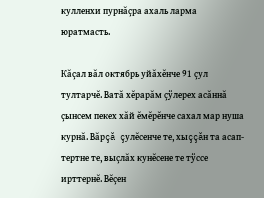кулленхи пурнăçра ахаль ларма юратмасть.

Кăçал вăл октябрь уйăхĕнче 91 çул тултарчĕ. Ватă хĕрарăм çÿлерех асăннă çынсем пекех хăй ĕмĕрĕнче сахал мар нуша курнă. Вăрçă çулĕсенче те, хыççăн та асап-тертне те, выçлăх кунĕсене те тÿссе ирттернĕ. Вĕçен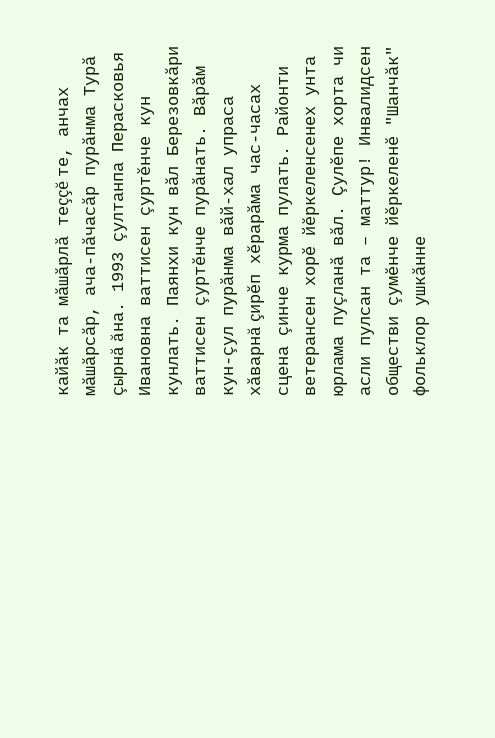кайăк та мăшăрлă теççĕ те, анчах мăшăрсăр, ача-пăчасăр пурăнма Турă çырнă ăна. 1993 çултанпа Перасковья Ивановна ваттисен çуртĕнче кун кунлать. Паянхи кун вăл Березовкăри ваттисен çуртĕнче пурăнать. Вăрăм кун-çул пурăнма вăй-хал упраса хăварнă çирĕп хĕрарăма час-часах сцена çинче курма пулать. Районти ветерансен хорĕ йĕркеленсенех унта юрлама пуçланă вăл. Çулĕпе хорта чи асли пулсан та – маттур! Инвалидсен обществи çумĕнче йĕркеленĕ "Шанчăк" фольклор ушкăнне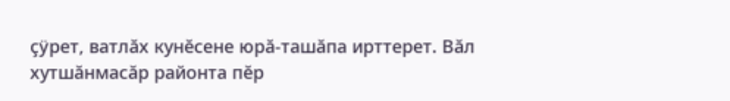çÿрет, ватлăх кунĕсене юрă-ташăпа ирттерет. Вăл хутшăнмасăр районта пĕр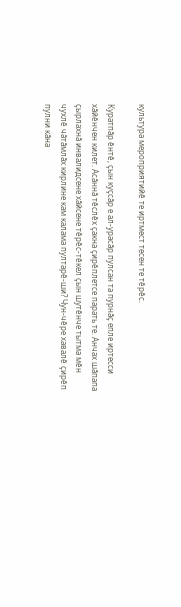культура мероприятийĕ те иртмест тесен те тĕрĕс.

Куратпăр ĕнтĕ, çын куçсăр е ал-урасăр пулсан та пурнăç епле иртесси хăйĕнчен килет. Асăннă тĕслĕх çакна çирĕплетсе парать те. Анчах шăпапа çырлахнă инвалидсене хăйсене тĕрĕс-тĕкел çын шутĕнче тытма мĕн чухлĕ чăтăмлăх кирлине кам калама пултарĕ-ши? Чун-чĕре хавалĕ çирĕп пулни кăна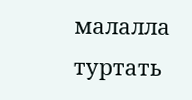малалла туртать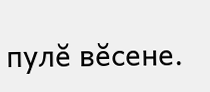пулĕ вĕсене.